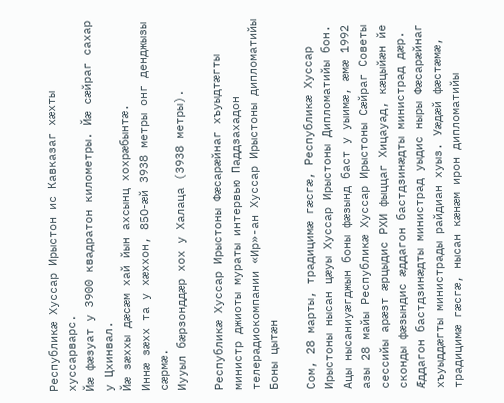Республикæ Хуссар Ирыстон ис Кавказаг хæхты хуссарварс.
Йæ фæзуат у 3900 квадратон километры. Йæ сæйраг сахар у Цхинвал.
Йæ зæххы дæсæм хай йын ахсынц хохрæбынтæ.
Иннæ зæхх та у хæххон, 850-æй 3938 метры онг денджызы сæрмæ.
Иууыл бæрзонддæр хох у Халаца (3938 метры).

Республикæ Хуссар Ирыстоны Фæсарæйнаг хъуыдтæгты министр джиоты мураты интервью Паддзахадон телерадиокомпании «Ир»-ан Хуссар Ирыстоны дипломатийы Боны цытæн

Сом, 28 марты, традицимæ гæсгæ, Республикæ Хуссар Ирыстоны нысан цæуы Хуссар Ирыстоны Дипломатийы бон. Ацы нысаниуæгджын боны фæзынд баст у уыимæ, æмæ 1992 азы 28 майы Республикæ Хуссар Ирыстоны Сæйраг Советы сессийы арæзт æрцыдис РХИ фыццаг Хицауад, кæцыйæн йе сконды фæзындис æддагон бастдзинæдты министрад дæр. Æддагон бастдзинæдты министрад уыдис ныры Фæсарæйнаг хъуыддæгты министрады райдиан хуыз. Уæдæй фæстæмæ, традицимæ гæсгæ, нысан кæнæм ирон дипломатийы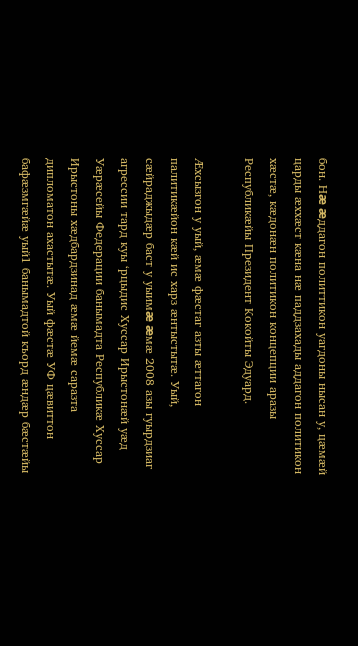бон. Нæ æддагон политтикон уагдоны нысан у, цæмæй царды æххæст кæна нæ паддзахады аддагон политикон хæстæ, кæдонæн политикон концепции аразы Республикæйы Президент Кокойты Эдуард.

Æхсызгон у уый, æмæ фæстаг азты æттагон палитикæйон кæй ис харз æнтыстытæ. Уый, сæйраджыдæр баст у уыимæ æмæ 2008 азы гуырдзиаг агрессии тард куы ‘рцыдис Хуссар Ирыстонæй уæд Уæрæсейы Федерации банымадта Республикæ Хуссар Ирыстоны хæдбардзинад æмæ йемæ саразта дипломатон ахастытæ. Уый фæстæ УФ цæвиттон бафæзмгæйæ уый1 банымадтой къорд æндæр бæстæйы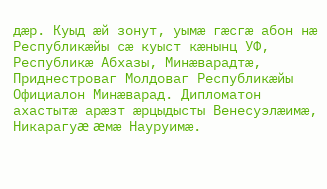дæр. Куыд æй зонут, уымæ гæсгæ абон нæ Республикæйы сæ куыст кæнынц УФ, Республикæ Абхазы, Минæварадтæ, Приднестроваг Молдоваг Республикæйы Официалон Минæварад. Дипломатон ахастытæ арæзт æрцыдысты Венесуэлæимæ, Никарагуæ æмæ Науруимæ.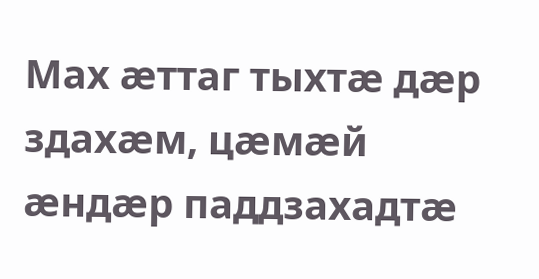Мах æттаг тыхтæ дæр здахæм, цæмæй æндæр паддзахадтæ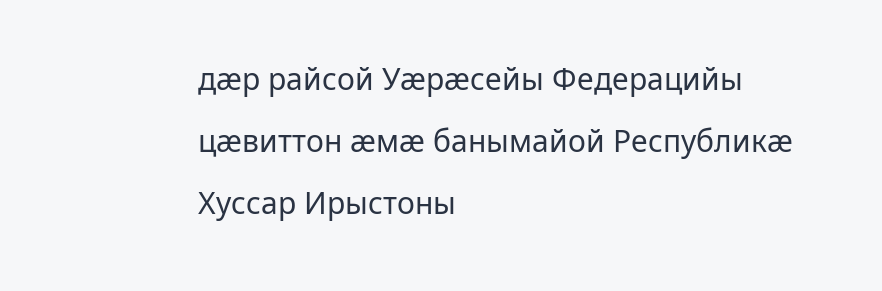дæр райсой Уæрæсейы Федерацийы цæвиттон æмæ банымайой Республикæ Хуссар Ирыстоны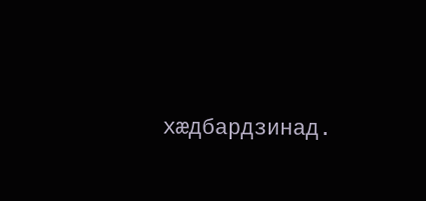хæдбардзинад.